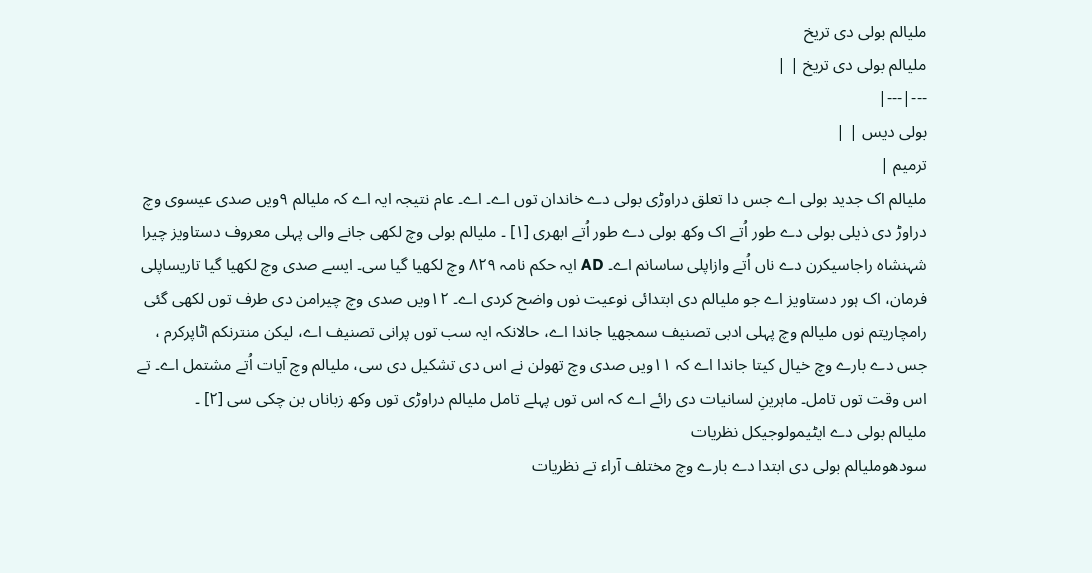ملیالم بولی دی تریخ
ملیالم بولی دی تریخ | |
---|---|
بولی دیس | |
ترمیم |
ملیالم اک جدید بولی اے جس دا تعلق دراوڑی بولی دے خاندان توں اے۔ اے۔ عام نتیجہ ایہ اے کہ ملیالم ۹ويں صدی عیسوی وچ دراوڑ دی ذیلی بولی دے طور اُتے اک وکھ بولی دے طور اُتے ابھری [۱] ۔ ملیالم بولی وچ لکھی جانے والی پہلی معروف دستاویز چیرا شہنشاہ راجاسیکرن دے ناں اُتے وازاپلی ساسانم اے۔ AD ایہ حکم نامہ ۸۲۹ وچ لکھیا گیا سی۔ ايسے صدی وچ لکھیا گیا تاریساپلی فرمان، اک ہور دستاویز اے جو ملیالم دی ابتدائی نوعیت نوں واضح کردی اے۔ ۱۲ويں صدی وچ چیرامن دی طرف توں لکھی گئی رامچاریتم نوں ملیالم وچ پہلی ادبی تصنیف سمجھیا جاندا اے، حالانکہ ایہ سب توں پرانی تصنیف اے، لیکن منترنکم اٹاپرکرم ، جس دے بارے وچ خیال کيتا جاندا اے کہ ۱۱ويں صدی وچ تھولن نے اس دی تشکیل دی سی، ملیالم وچ آیات اُتے مشتمل اے۔ تے اس وقت توں تامل۔ ماہرینِ لسانیات دی رائے اے کہ اس توں پہلے تامل ملیالم دراوڑی توں وکھ زباناں بن چکی سی [۲] ۔
ملیالم بولی دے ایٹیمولوجیکل نظریات
سودھوملیالم بولی دی ابتدا دے بارے وچ مختلف آراء تے نظریات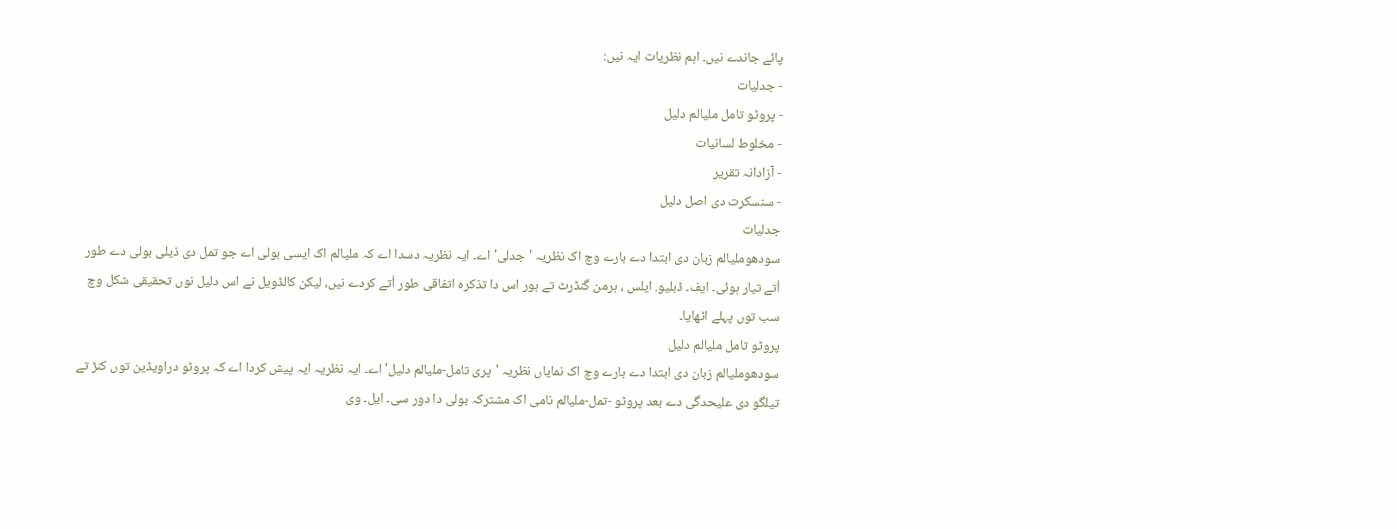پائے جاندے نيں۔ اہم نظریات ایہ نيں:
- جدلیات
- پروٹو تامل ملیالم دلیل
- مخلوط لسانیات
- آزادانہ تقریر
- سنسکرت دی اصل دلیل
جدلیات
سودھوملیالم زبان دی ابتدا دے بارے وچ اک نظریہ 'جدلی' اے۔ ایہ نظریہ دسدا اے کہ ملیالم اک ایسی بولی اے جو تمل دی ذیلی بولی دے طور اُتے تیار ہوئی۔ ایف۔ ڈبلیو. ایلس ، ہرمن گنڈرٹ تے ہور اس دا تذکرہ اتفاقی طور اُتے کردے نيں، لیکن کالڈویل نے اس دلیل نوں تحقیقی شکل وچ سب توں پہلے اٹھایا۔
پروٹو تامل ملیالم دلیل
سودھوملیالم زبان دی ابتدا دے بارے وچ اک نمایاں نظریہ 'پری تامل-ملیالم دلیل' اے۔ ایہ نظریہ ایہ پیش کردا اے کہ پروٹو دراویڈین توں کنڑ تے تیلگو دی علیحدگی دے بعد پروٹو -تمل-ملیالم نامی اک مشترکہ بولی دا دور سی۔ ایل۔ وی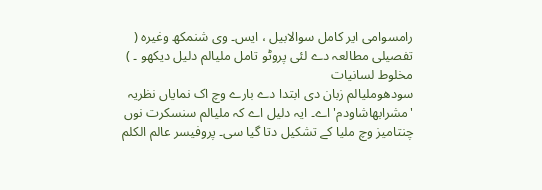رامسوامی ایر کامل سوالابیل ، ایس۔ وی شنمکھ وغیرہ ( تفصیلی مطالعہ دے لئی پروٹو تامل ملیالم دلیل دیکھو ۔ )
مخلوط لسانیات
سودھوملیالم زبان دی ابتدا دے بارے وچ اک نمایاں نظریہ 'مشرابھاشاودم' اے۔ ایہ دلیل اے کہ ملیالم سنسکرت نوں چنتامیز وچ ملیا کے تشکیل دتا گیا سی۔ پروفیسر عالم الکلم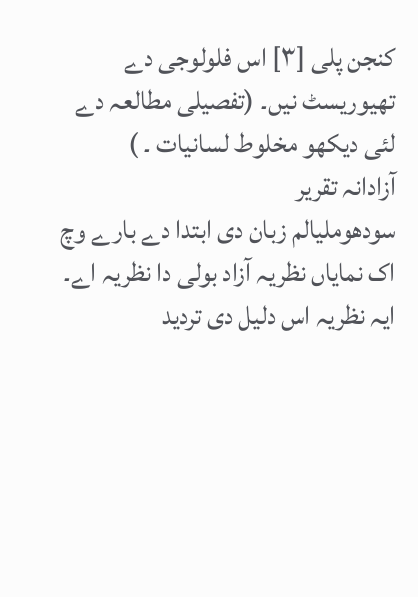کنجن پلی [۳] اس فلولوجی دے تھیوریسٹ نيں۔ (تفصیلی مطالعہ دے لئی دیکھو مخلوط لسانیات ۔ )
آزادانہ تقریر
سودھوملیالم زبان دی ابتدا دے بارے وچ اک نمایاں نظریہ آزاد بولی دا نظریہ اے۔ ایہ نظریہ اس دلیل دی تردید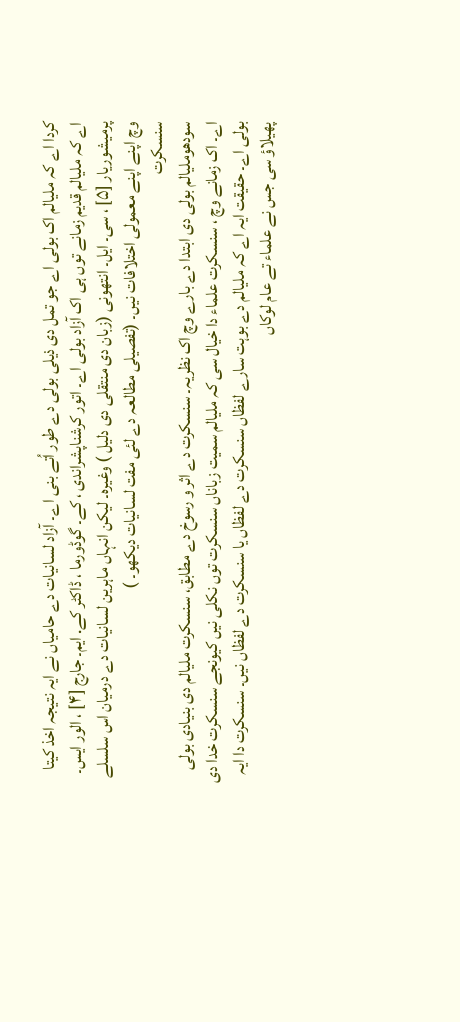کردا اے کہ ملیالم اک بولی اے جو تمل دی ذیلی بولی دے طور اُتے بنی اے۔ آزاد لسانیات دے حامیاں نے ایہ نتیجہ اخذ کيتا اے کہ ملیالم قدیم زمانے توں ہی اک آزاد بولی اے۔ اتور کرشناپشراندی ، کے۔ گوڈورما ، ڈاکٹر کے. ایم۔ جارج [۴] ، الور ایس۔ پرمیشوریار [۵] ، سی۔ ایل۔ انتھونی (زبان دی منتقلی دی دلیل ) وغیرہ۔ لیکن انہاں ماہرین لسانیات دے درمیان اس سلسلے وچ اپنے اپنے معمولی اختلافات نيں۔ (تفصیلی مطالعہ دے لئی مفت لسانیات دیکھو۔ )
سنسکرت
سودھوملیالم بولی دی ابتدا دے بارے وچ اک نظریہ۔ سنسکرت دے اثر و رسوخ دے مطابق، سنسکرت ملیالم دی بنیادی بولی اے۔ اک زمانے وچ ، سنسکرت علماء دا خیال سی کہ ملیالم سمیت زباناں سنسکرت توں نکلی نيں کیونجے سنسکرت خدا دی بولی اے۔ حقیقت ایہ اے کہ ملیالم دے بوہت سارے لفظاں سنسکرت دے لفظاں یا سنسکرت دے لفظاں نيں۔ سنسکرت دا ایہ پھیلاؤ سی جس نے علماء تے عام لوکاں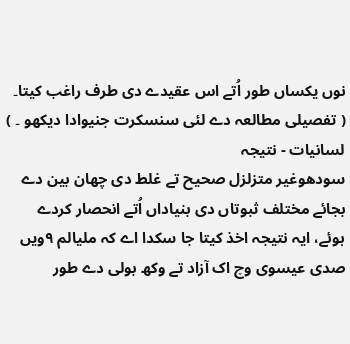نوں یکساں طور اُتے اس عقیدے دی طرف راغب کيتا۔ ( تفصیلی مطالعہ دے لئی سنسکرت جنیوادا دیکھو ۔ )
لسانیات - نتیجہ
سودھوغیر متزلزل صحیح تے غلط دی چھان بین دے بجائے مختلف ثبوتاں دی بنیاداں اُتے انحصار کردے ہوئے، ایہ نتیجہ اخذ کيتا جا سکدا اے کہ ملیالم ۹ويں صدی عیسوی وچ اک آزاد تے وکھ بولی دے طور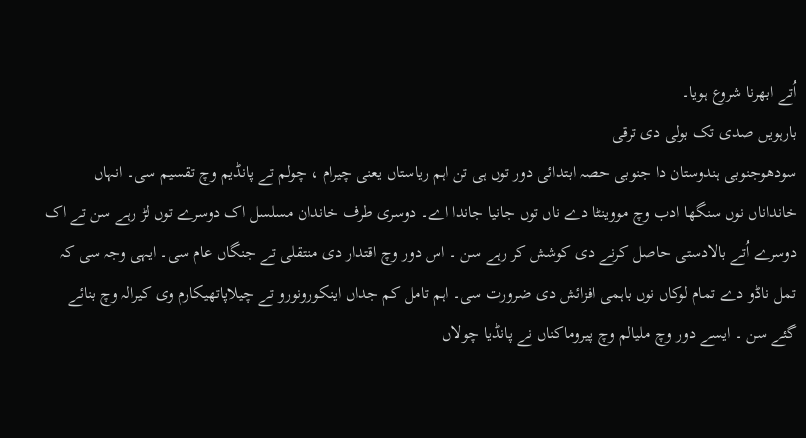اُتے ابھرنا شروع ہويا۔
بارہويں صدی تک بولی دی ترقی
سودھوجنوبی ہندوستان دا جنوبی حصہ ابتدائی دور توں ہی تن اہم ریاستاں یعنی چیرام ، چولم تے پانڈیم وچ تقسیم سی۔ انہاں خانداناں نوں سنگھا ادب وچ مووینٹا دے ناں توں جانیا جاندا اے۔ دوسری طرف خاندان مسلسل اک دوسرے توں لڑ رہے سن تے اک دوسرے اُتے بالادستی حاصل کرنے دی کوشش کر رہے سن ۔ اس دور وچ اقتدار دی منتقلی تے جنگاں عام سی۔ ایہی وجہ سی کہ تمل ناڈو دے تمام لوکاں نوں باہمی افزائش دی ضرورت سی۔ اہم تامل کم جداں اینکورونورو تے چیلاپاتھیکارم وی کیرالہ وچ بنائے گئے سن ۔ ايسے دور وچ ملیالم وچ پیروماکناں نے پانڈیا چولاں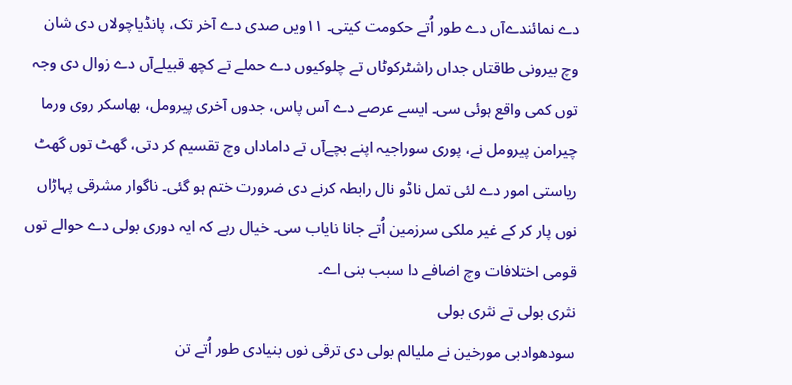دے نمائندےآں دے طور اُتے حکومت کیتی۔ ۱۱ويں صدی دے آخر تک، پانڈیاچولاں دی شان وچ بیرونی طاقتاں جداں راشٹرکوٹاں تے چلوکیوں دے حملے تے کچھ قبیلےآں دے زوال دی وجہ توں کمی واقع ہوئی سی۔ ايسے عرصے دے آس پاس، جدوں آخری پیرومل، بھاسکر روی ورما چیرامن پیرومل نے، پوری سوراجیہ اپنے بچےآں تے داماداں وچ تقسیم کر دتی، گھٹ توں گھٹ ریاستی امور دے لئی تمل ناڈو نال رابطہ کرنے دی ضرورت ختم ہو گئی۔ ناگوار مشرقی پہاڑاں نوں پار کر کے غیر ملکی سرزمین اُتے جانا نایاب سی۔ خیال رہے کہ ایہ دوری بولی دے حوالے توں قومی اختلافات وچ اضافے دا سبب بنی اے۔
نثری بولی تے نثری بولی
سودھوادبی مورخین نے ملیالم بولی دی ترقی نوں بنیادی طور اُتے تن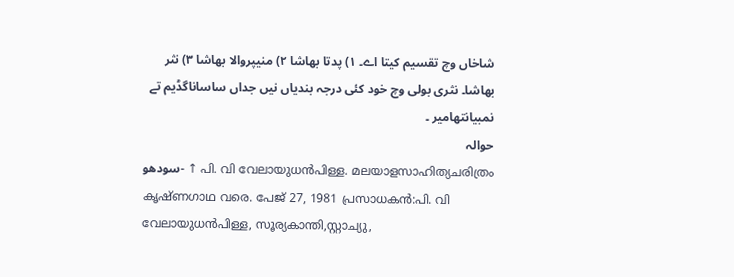شاخاں وچ تقسیم کيتا اے۔ ۱) پدتا بھاشا ۲) منیپروالا بھاشا ۳) نثر بھاشا۔ نثری بولی وچ خود کئی درجہ بندیاں نيں جداں ساساناگڈیم تے نمبیانتھامیر ۔
حوالہ
سودھو- ↑ പി. വി വേലായുധൻപിള്ള. മലയാളസാഹിത്യചരിത്രം കൃഷ്ണഗാഥ വരെ. പേജ് 27, 1981 പ്രസാധകൻ:പി. വി വേലായുധൻപിള്ള, സൂര്യകാന്തി,സ്റ്റാച്യു,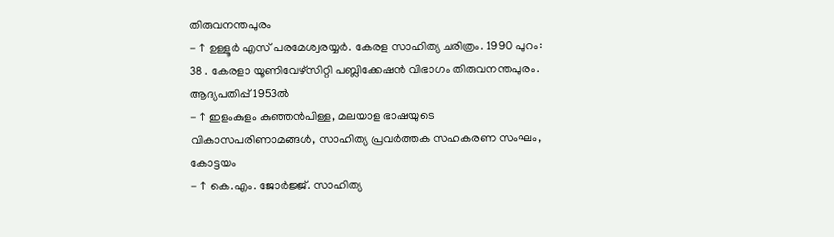തിരുവനന്തപുരം
- ↑ ഉള്ളൂർ എസ് പരമേശ്വരയ്യർ. കേരള സാഹിത്യ ചരിത്രം. 1990 പുറം: 38 . കേരളാ യൂണിവേഴ്സിറ്റി പബ്ലിക്കേഷൻ വിഭാഗം തിരുവനന്തപുരം. ആദ്യപതിപ്പ് 1953ൽ
- ↑ ഇളംകുളം കുഞ്ഞൻപിള്ള, മലയാള ഭാഷയുടെ വികാസപരിണാമങ്ങൾ, സാഹിത്യ പ്രവർത്തക സഹകരണ സംഘം, കോട്ടയം
- ↑ കെ.എം. ജോർജ്ജ്. സാഹിത്യ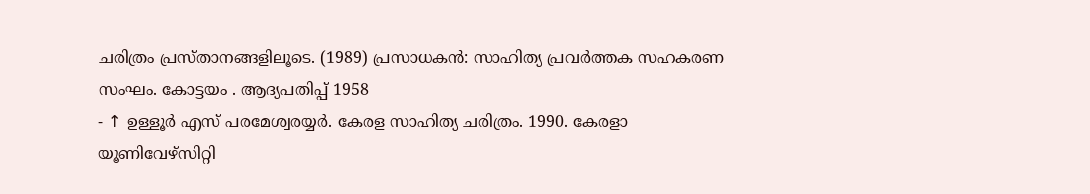ചരിത്രം പ്രസ്താനങ്ങളിലൂടെ. (1989) പ്രസാധകൻ: സാഹിത്യ പ്രവർത്തക സഹകരണ സംഘം. കോട്ടയം . ആദ്യപതിപ്പ് 1958
- ↑ ഉള്ളൂർ എസ് പരമേശ്വരയ്യർ. കേരള സാഹിത്യ ചരിത്രം. 1990. കേരളാ യൂണിവേഴ്സിറ്റി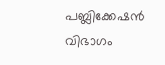പബ്ലിക്കേഷൻ വിഭാഗം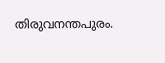തിരുവനന്തപുരം.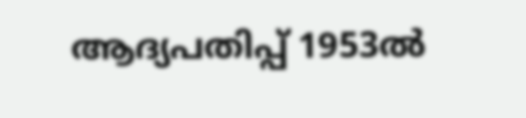ആദ്യപതിപ്പ് 1953ൽ